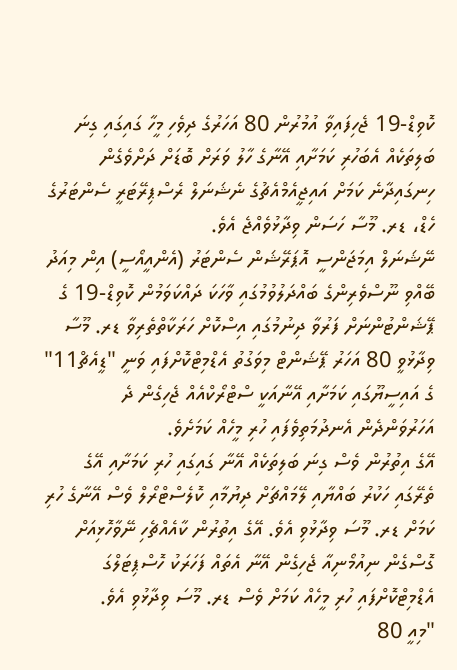ކޮވިޑް-19 ޖެހިފައިވާ އުމުރުން 80 އަހަރުގެ ދިވެހި މީހާ ގައިގައި ގިނަ ބަލިތަކެއް އެބަހުރި ކަމަށާއި އޭނާގެ ހާލު ވަރަށް ބޮޑަށް ދަށްވެގެން ހިނގައިދާނެ ކަމަށް އައިޖީއެމްއެޗުގެ ނެޝަނަލް ރެސްޕިރޭޓަރީ ސެންޓަރުގެ ހެޑް، ޑރ. މޫސާ ހަސަން ވިދާޅުވެއްޖެ އެވެ.
ނޭޝަނަލް އިމަޖަންސީ އޮޕަރޭޝަން ސެންޓަރު (އެންއީއޯސީ) އިން މިއަދު ބޭއްވި ނޫސްވެރިންގެ ބައްދަލުވުމުގައި ވާހަކަ ދައްކަވަމުން ކޮވިޑް-19 ގެ ޕޭޝަންޓުންނަށް ފަރުވާ ދިނުމުގައި އިސްކޮށް ހަރަކާތްތެރިވާ ޑރ. މޫސާ ވިދާޅުވީ 80 އަހަރު ޕޭޝަންޓް މިވަގުތު އެޑްމިޓްކޮށްފައި ވަނީ "ޑީއެޗް11" ގެ އައިސީޔޫގައި ކަމަށާއި އޭނާއަކީ ސްޓްރޯކްއެއް ޖެހިގެން ދެ އަހަރުވަންދެން އެނދުމަތިވެފައި ހުރި މީހެއް ކަމަށެވެ.
އޭގެ އިތުރުން ވެސް ގިނަ ބަލިތަކެއް އޭނާ ގައިގައި ހުރި ކަމަށާއި އޭގެ ތެރޭގައި ހަކުރު ބައްޔާއި ލޭމައްޗަށް ދިޔުމާއި ކޮލެސްޓްރޯލް ވެސް އޭނާގެ ހުރި ކަމަށް ޑރ. މޫސަ ވިދާޅުވި އެވެ. އޭގެ އިތުރުން ކާއެއްޗެހި ނޭވާހޮޅިއަށް ގޮސްގެން ނިއުމޯނިއާ ޖެހިގެން އޭނާ އެތައް ފަހަރަކު ހޮސްޕިޓަލްގަ އެޑްމިޓްކޮށްފައި ހުރި މީހެއް ކަމަށް ވެސް ޑރ. މޫސަ ވިދާޅުވި އެވެ.
"މިއީ 80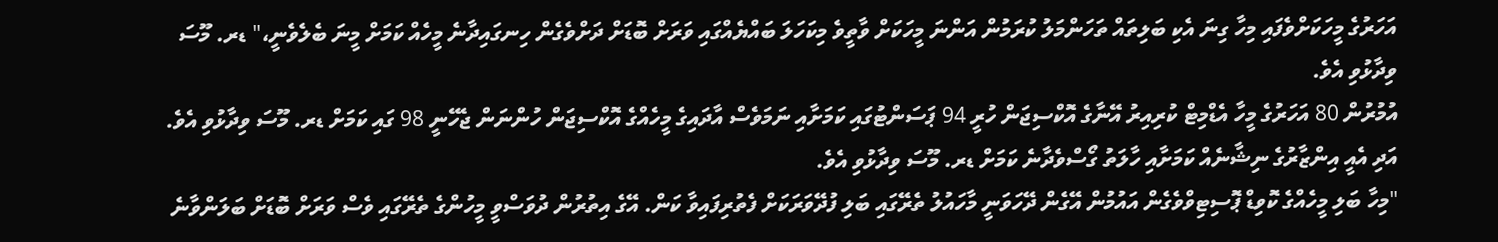އަހަރުގެ މީހަކަށްވެފައި މިހާ ގިނަ އެކި ބަލިތައް ތަހަންމަލު ކުރަމުން އަންނަ މީހަކަށް ވާތީވެ މިކަހަލަ ބައްޔެއްގައި ވަރަށް ބޮޑަށް ދަށްވެގެން ހިނގައިދާނެ މީހެއް ކަމަށް މީނަ ބެލެވެނީ،" ޑރ. މޫސަ ވިދާޅުވި އެވެ.
އުމުރުން 80 އަހަރުގެ މީހާ އެޑްމިޓް ކުރިއިރު އޭނާގެ އޮކްސިޖަން ހުރީ 94 ޕަސަންޓުގައި ކަމަށާއި ނަމަވެސް އާދައިގެ މީހެއްގެ އޮކްސިޖަން ހުންނަން ޖެހޭނީ 98 ގައި ކަމަށް ޑރ. މޫސަ ވިދާޅުވި އެވެ. އަދި އެއީ އިންޒާރުގެ ނިޝާނެއް ކަމަށާއި ހާލަތު ގޯސްވެދާނެ ކަމަށް ޑރ. މޫސަ ވިދާޅުވި އެވެ.
"މިހާ ބަލި މީހެއްގެ ކޮވިޑް ޕޮސިޓިވްވެގެން އައުމުން އޭގެން ދޭހަވަނީ މާހައުލު ތެރޭގައި ބަލި ފުދޭވަރަކަށް ފެތުރިފައިވާ ކަން. އޭގެ އިތުރުން ދުވަސްވީ މީހުންގެ ތެރޭގައި ވެސް ވަރަށް ބޮޑަށް ބަލަންވާނެ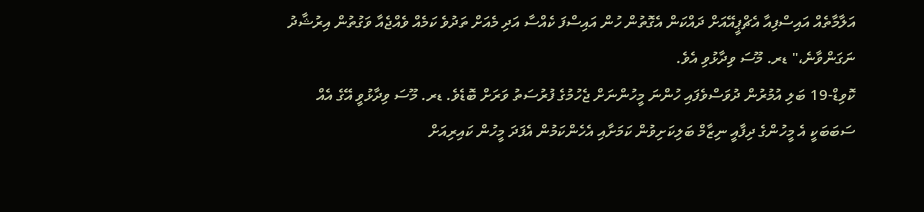އަލާމާތެއް އައިސްފިއާ އެޗްޕީއޭއަށް ދައްކަން އެގޮތުން ހުން އައިސްފަ ކެއްސާ އަދި މެއަށް ތަދުވެ ކަމެއް ވެއްޖެއާ ވަގުތުން އިރުޝާދު ނަގަންވާނެ،" ޑރ. މޫސަ ވިދާޅުވި އެވެ.
ކޮވިޑް-19 ބަލި އުމުރުން ދުވަސްވެފައި ހުންނަ މީހުންނަށް ޖެހުމުގެ ފުރުސަތު ވަރަށް ބޮޑެވެ. ޑރ. މޫސަ ވިދާޅުވީ އޭގެ އެއް ސަބަބަކީ އެ މީހުންގެ ދިފާއީ ނިޒާމް ބަލިކަށިވުން ކަމަށާއި އެހެންކަމުން އެފަދަ މީހުން ކައިރިއަށް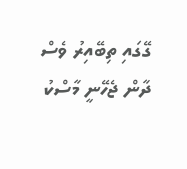ގޭގައި ތިބޭއިރު ވެސް ދާން ޖެހޭނީ މާސްކު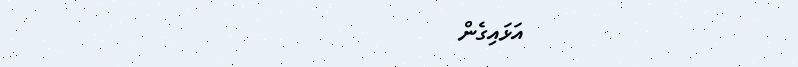އަޅައިގެން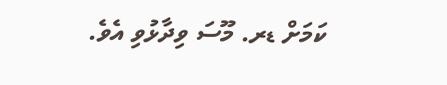ކަމަށް ޑރ. މޫސަ ވިދާޅުވި އެވެ.